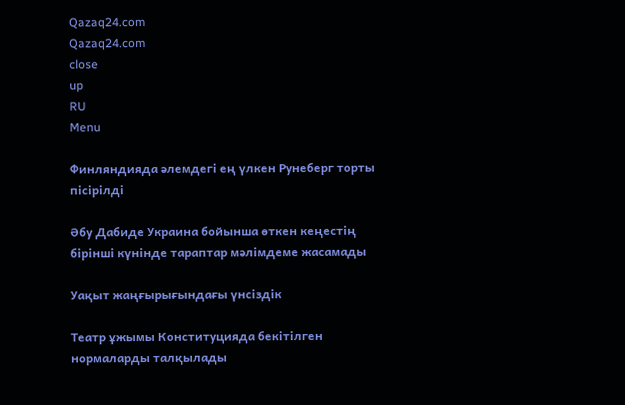Qazaq24.com
Qazaq24.com
close
up
RU
Menu

Финляндияда әлемдегі ең үлкен Рунеберг торты пісірілді

Әбу Дабиде Украина бойынша өткен кеңестің бірінші күнінде тараптар мәлімдеме жасамады

Уақыт жаңғырығындағы үнсіздік

Театр ұжымы Конституцияда бекітілген нормаларды талқылады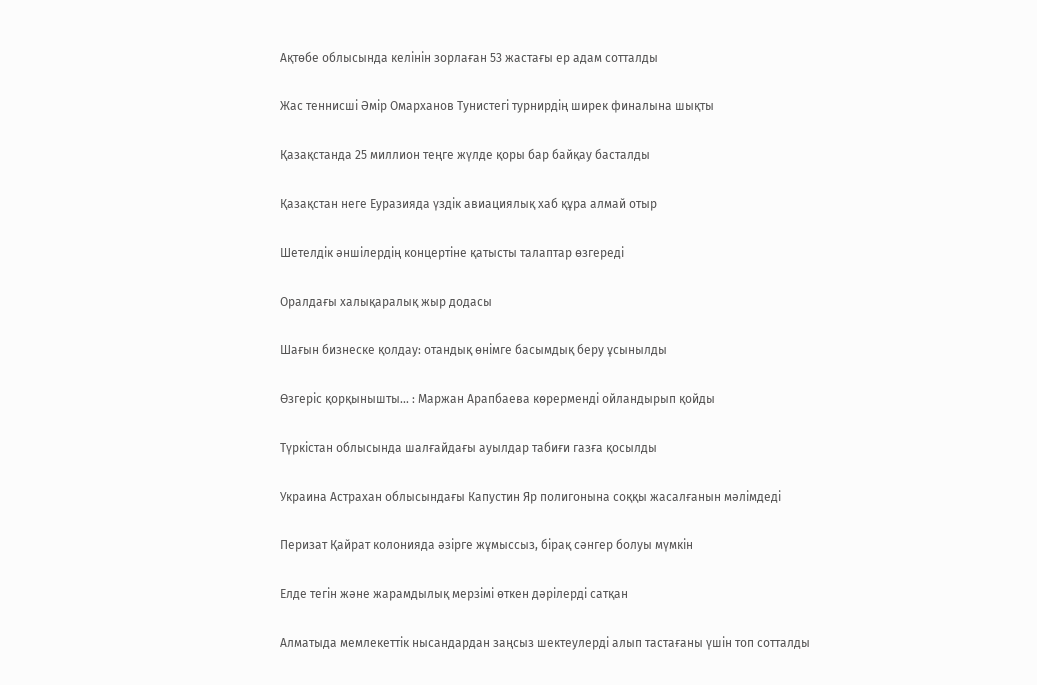Ақтөбе облысында келінін зорлаған 53 жастағы ер адам сотталды

Жас теннисші Әмір Омарханов Тунистегі турнирдің ширек финалына шықты

Қазақстанда 25 миллион теңге жүлде қоры бар байқау басталды

Қазақстан неге Еуразияда үздік авиациялық хаб құра алмай отыр

Шетелдік әншілердің концертіне қатысты талаптар өзгереді

Оралдағы халықаралық жыр додасы

Шағын бизнеске қолдау: отандық өнімге басымдық беру ұсынылды

Өзгеріс қорқынышты... : Маржан Арапбаева көрерменді ойландырып қойды

Түркістан облысында шалғайдағы ауылдар табиғи газға қосылды

Украина Астрахан облысындағы Капустин Яр полигонына соққы жасалғанын мәлімдеді

Перизат Қайрат колонияда әзірге жұмыссыз, бірақ сәнгер болуы мүмкін

Елде тегін және жарамдылық мерзімі өткен дәрілерді сатқан

Алматыда мемлекеттік нысандардан заңсыз шектеулерді алып тастағаны үшін топ сотталды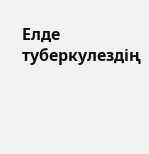Елде туберкулездің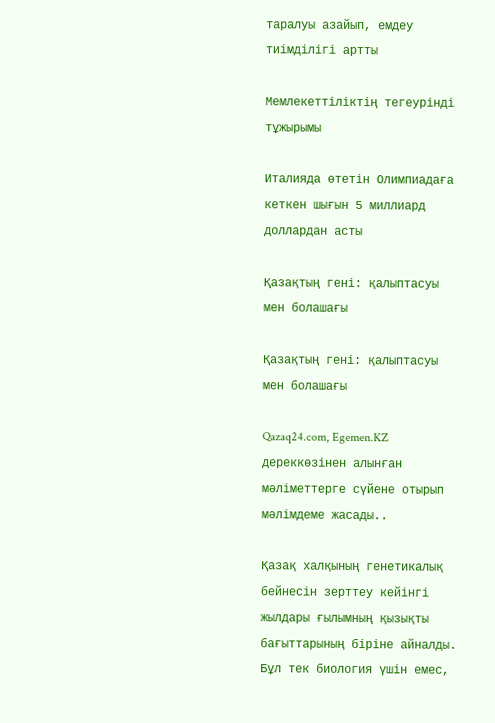таралуы азайып, емдеу тиімділігі артты

Мемлекеттіліктің тегеурінді тұжырымы

Италияда өтетін Олимпиадаға кеткен шығын 5 миллиард доллардан асты

Қазақтың гені: қалыптасуы мен болашағы

Қазақтың гені: қалыптасуы мен болашағы

Qazaq24.com, Egemen.KZ дереккөзінен алынған мәліметтерге сүйене отырып мәлімдеме жасады..

Қазақ халқының генетикалық бейнесін зерттеу кейінгі жылдары ғылымның қызықты бағыттарының біріне айналды. Бұл тек биология үшін емес,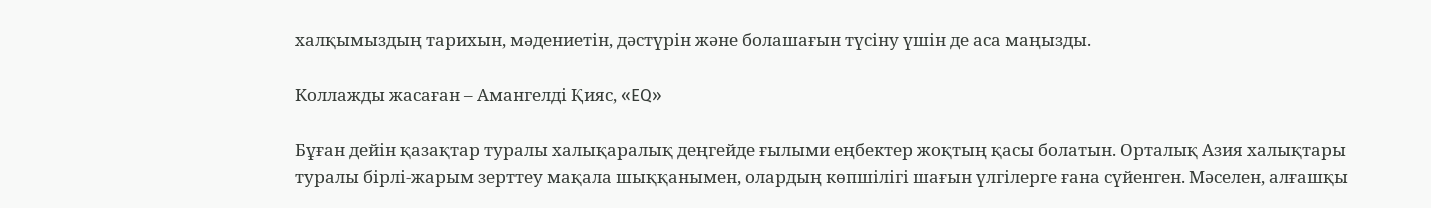халқымыздың тарихын, мәдениетін, дәстүрін және болашағын түсіну үшін де аса маңызды.

Коллажды жасаған – Амангелді Қияс, «EQ»

Бұған дейін қазақтар туралы халықаралық деңгейде ғылыми еңбектер жоқтың қасы болатын. Орталық Азия халықтары туралы бірлі-жарым зерттеу мақала шыққанымен, олардың көпшілігі шағын үлгілерге ғана сүйенген. Мәселен, алғашқы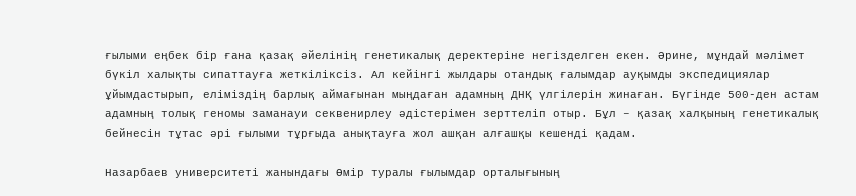ғылыми еңбек бір ғана қазақ әйелінің генетикалық деректеріне негізделген екен. Әрине, мұндай мәлімет бүкіл халықты сипаттауға жеткіліксіз. Ал кейінгі жылдары отандық ғалымдар ауқымды экспедициялар ұйымдастырып, еліміздің барлық аймағынан мыңдаған адамның ДНҚ үлгілерін жинаған. Бүгінде 500-ден астам адамның толық геномы заманауи секвенирлеу әдістерімен зерттеліп отыр. Бұл – қазақ халқының генетикалық бейнесін тұтас әрі ғылыми тұрғыда анықтауға жол ашқан алғашқы кешенді қадам.

Назарбаев университеті жанындағы Өмір туралы ғылымдар орталығының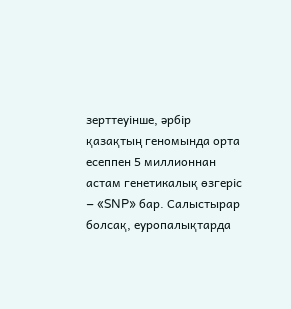зерттеуінше, әрбір қазақтың геномында орта есеппен 5 миллионнан астам генетикалық өзгеріс – «SNP» бар. Салыстырар болсақ, еуропалықтарда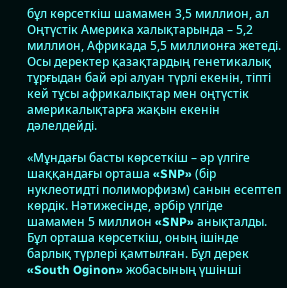бұл көрсеткіш шамамен 3,5 миллион, ал Оңтүстік Америка халықтарында – 5,2 миллион, Африкада 5,5 миллионға жетеді. Осы деректер қазақтардың генетикалық тұрғыдан бай әрі алуан түрлі екенін, тіпті кей тұсы африкалықтар мен оңтүстік америкалықтарға жақын екенін дәлелдейді.

«Мұндағы басты көрсеткіш – әр үлгіге шаққандағы орташа «SNP» (бір нуклеотидті полиморфизм) санын есептеп көрдік. Нәтижесінде, әрбір үлгіде шамамен 5 миллион «SNP» анықталды. Бұл орташа көрсеткіш, оның ішінде барлық түрлері қамтылған. Бұл дерек «South Oginon» жобасының үшінші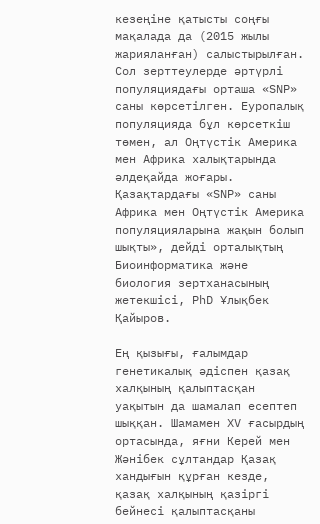кезеңіне қатысты соңғы мақалада да (2015 жылы жарияланған) салыстырылған. Сол зерттеулерде әртүрлі популяциядағы орташа «SNP» саны көрсетілген. Еуропалық популяцияда бұл көрсеткіш төмен, ал Оңтүстік Америка мен Африка халықтарында әлдеқайда жоғары. Қазақтардағы «SNP» саны Африка мен Оңтүстік Америка популяцияларына жақын болып шықты», дейді орталықтың Биоинформатика және биология зертханасының жетекшісі, PhD Ұлықбек Қайыров.

Ең қызығы, ғалымдар генетикалық әдіспен қазақ халқының қалыптасқан уақытын да шамалап есептеп шыққан. Шамамен XV ғасырдың ортасында, яғни Керей мен Жәнібек сұлтандар Қазақ хандығын құрған кезде, қазақ халқының қазіргі бейнесі қалыптасқаны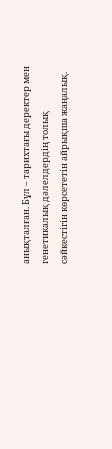анықталған. Бұл – тарихтағы деректер мен генетикалық дәлелдердің толық сәйкестігін көрсететін айрықша жаңалық.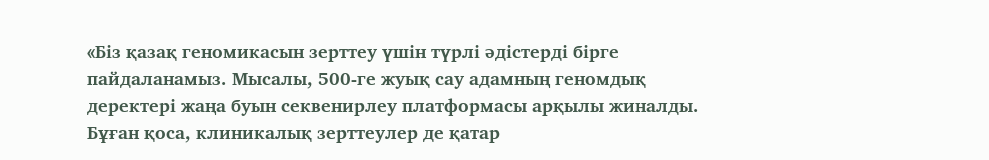«Біз қазақ геномикасын зерттеу үшін түрлі әдістерді бірге пайдаланамыз. Мысалы, 500-ге жуық сау адамның геномдық деректері жаңа буын секвенирлеу платформасы арқылы жиналды. Бұған қоса, клиникалық зерттеулер де қатар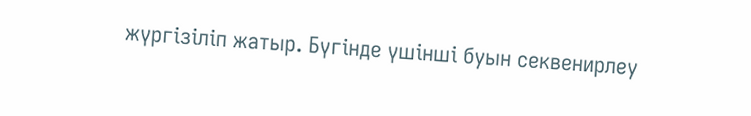жүргізіліп жатыр. Бүгінде үшінші буын секвенирлеу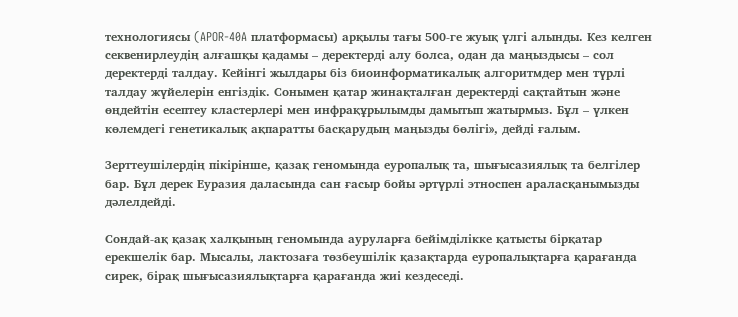технологиясы (APOR-40A платформасы) арқылы тағы 500-ге жуық үлгі алынды. Кез келген секвенирлеудің алғашқы қадамы – деректерді алу болса, одан да маңыздысы – сол деректерді талдау. Кейінгі жылдары біз биоинформатикалық алгоритмдер мен түрлі талдау жүйелерін енгіздік. Сонымен қатар жинақталған деректерді сақтайтын және өңдейтін есептеу кластерлері мен инфрақұрылымды дамытып жатырмыз. Бұл – үлкен көлемдегі генетикалық ақпаратты басқарудың маңызды бөлігі», дейді ғалым.

Зерттеушілердің пікірінше, қазақ геномында еуропалық та, шығысазиялық та белгілер бар. Бұл дерек Еуразия даласында сан ғасыр бойы әртүрлі этноспен араласқанымызды дәлелдейді.

Сондай-ақ қазақ халқының геномында ауруларға бейімділікке қатысты бірқатар ерекшелік бар. Мысалы, лактозаға төзбеушілік қазақтарда еуропалықтарға қарағанда сирек, бірақ шығысазиялықтарға қарағанда жиі кездеседі.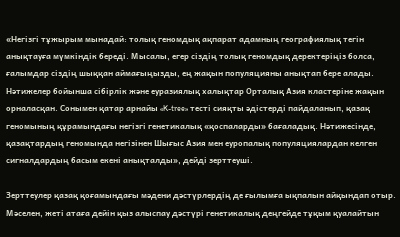«Негізгі тұжырым мынадай: толық геномдық ақпарат адамның географиялық тегін анықтауға мүмкіндік береді. Мысалы, егер сіздің толық геномдық деректеріңіз болса, ғалымдар сіздің шыққан аймағыңызды, ең жақын популяцияны анықтап бере алады. Нәтижелер бойынша сібірлік және еуразиялық халықтар Орталық Азия кластеріне жақын орналасқан. Сонымен қатар арнайы «K-tree» тесті сияқты әдістерді пайдаланып, қазақ геномының құрамындағы негізгі генетикалық «қоспаларды» бағаладық. Нәтижесінде, қазақтардың геномында негізінен Шығыс Азия мен еуропалық популяциялардан келген сигналдардың басым екені анықталды», дейді зерттеуші.

Зерттеулер қазақ қоғамындағы мәдени дәстүрлердің де ғылымға ықпалын айқындап отыр. Мәселен, жеті атаға дейін қыз алыспау дәстүрі генетикалық деңгейде тұқым қуалайтын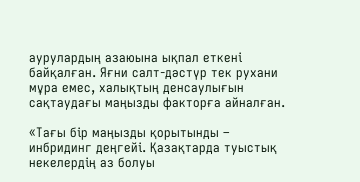аурулардың азаюына ықпал еткені байқалған. Яғни салт-дәстүр тек рухани мұра емес, халықтың денсаулығын сақтаудағы маңызды факторға айналған.

«Тағы бір маңызды қорытынды – инбридинг деңгейі. Қазақтарда туыстық некелердің аз болуы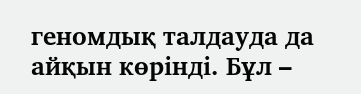геномдық талдауда да айқын көрінді. Бұл –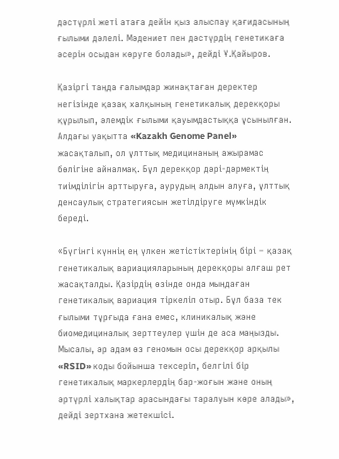дәстүрлі жеті атаға дейін қыз алыспау қағидасының ғылыми дәлелі. Мәдениет пен дәстүрдің генетикаға әсерін осыдан көруге болады», дейді Ұ.Қайыров.

Қазіргі таңда ғалымдар жинақтаған деректер негізінде қазақ халқының генетикалық дерекқоры құрылып, әлемдік ғылыми қауымдастыққа ұсынылған. Алдағы уақытта «Kazakh Genome Panel» жасақталып, ол ұлттық медицинаның ажырамас бөлігіне айналмақ. Бұл дерекқор дәрі-дәрмектің тиімділігін арттыруға, аурудың алдын алуға, ұлттық денсаулық стратегиясын жетілдіруге мүмкіндік береді.

«Бүгінгі күннің ең үлкен жетістіктерінің бірі – қазақ генетикалық вариацияларының дерекқоры алғаш рет жасақталды. Қазірдің өзінде онда мыңдаған генетикалық вариация тіркеліп отыр. Бұл база тек ғылыми тұрғыда ғана емес, клиникалық және биомедициналық зерттеулер үшін де аса маңызды. Мысалы, әр адам өз геномын осы дерекқор арқылы «RSID» коды бойынша тексеріп, белгілі бір генетикалық маркерлердің бар-жоғын және оның әртүрлі халықтар арасындағы таралуын көре алады», дейді зертхана жетекшісі.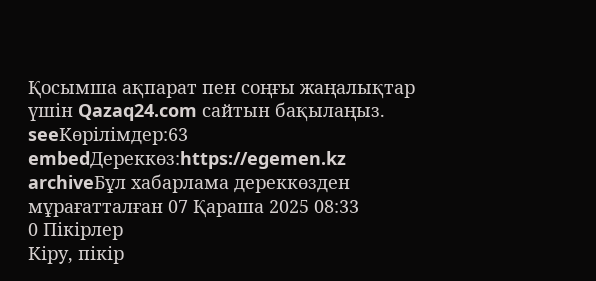Қосымша ақпарат пен соңғы жаңалықтар үшін Qazaq24.com сайтын бақылаңыз.
seeКөрілімдер:63
embedДереккөз:https://egemen.kz
archiveБұл хабарлама дереккөзден мұрағатталған 07 Қараша 2025 08:33
0 Пікірлер
Кіру, пікір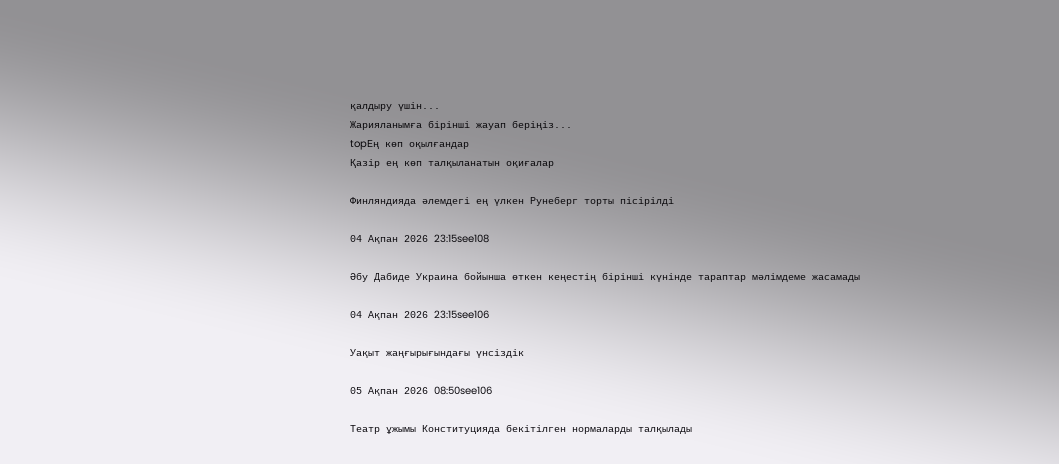қалдыру үшін...
Жарияланымға бірінші жауап беріңіз...
topЕң көп оқылғандар
Қазір ең көп талқыланатын оқиғалар

Финляндияда әлемдегі ең үлкен Рунеберг торты пісірілді

04 Ақпан 2026 23:15see108

Әбу Дабиде Украина бойынша өткен кеңестің бірінші күнінде тараптар мәлімдеме жасамады

04 Ақпан 2026 23:15see106

Уақыт жаңғырығындағы үнсіздік

05 Ақпан 2026 08:50see106

Театр ұжымы Конституцияда бекітілген нормаларды талқылады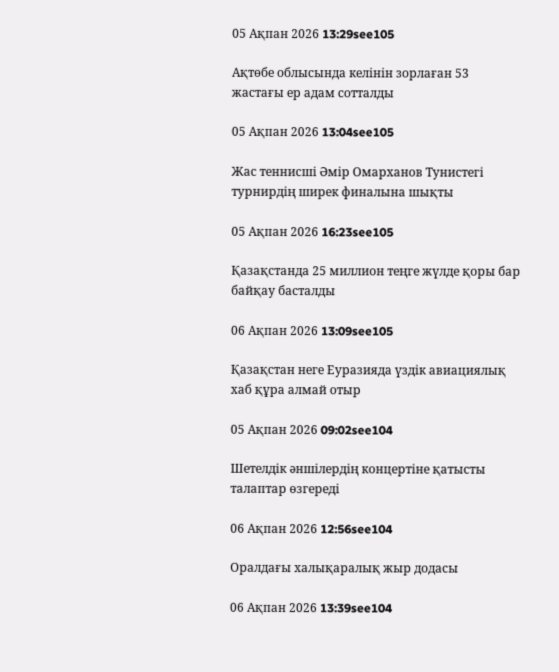05 Ақпан 2026 13:29see105

Ақтөбе облысында келінін зорлаған 53 жастағы ер адам сотталды

05 Ақпан 2026 13:04see105

Жас теннисші Әмір Омарханов Тунистегі турнирдің ширек финалына шықты

05 Ақпан 2026 16:23see105

Қазақстанда 25 миллион теңге жүлде қоры бар байқау басталды

06 Ақпан 2026 13:09see105

Қазақстан неге Еуразияда үздік авиациялық хаб құра алмай отыр

05 Ақпан 2026 09:02see104

Шетелдік әншілердің концертіне қатысты талаптар өзгереді

06 Ақпан 2026 12:56see104

Оралдағы халықаралық жыр додасы

06 Ақпан 2026 13:39see104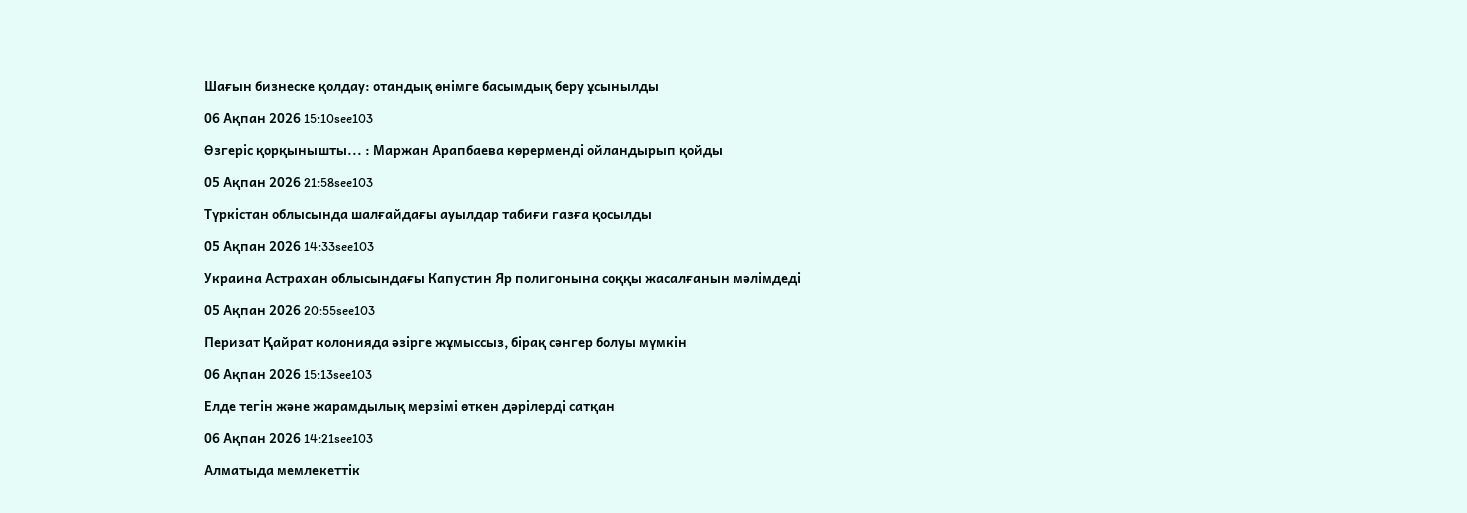Шағын бизнеске қолдау: отандық өнімге басымдық беру ұсынылды

06 Ақпан 2026 15:10see103

Өзгеріс қорқынышты... : Маржан Арапбаева көрерменді ойландырып қойды

05 Ақпан 2026 21:58see103

Түркістан облысында шалғайдағы ауылдар табиғи газға қосылды

05 Ақпан 2026 14:33see103

Украина Астрахан облысындағы Капустин Яр полигонына соққы жасалғанын мәлімдеді

05 Ақпан 2026 20:55see103

Перизат Қайрат колонияда әзірге жұмыссыз, бірақ сәнгер болуы мүмкін

06 Ақпан 2026 15:13see103

Елде тегін және жарамдылық мерзімі өткен дәрілерді сатқан

06 Ақпан 2026 14:21see103

Алматыда мемлекеттік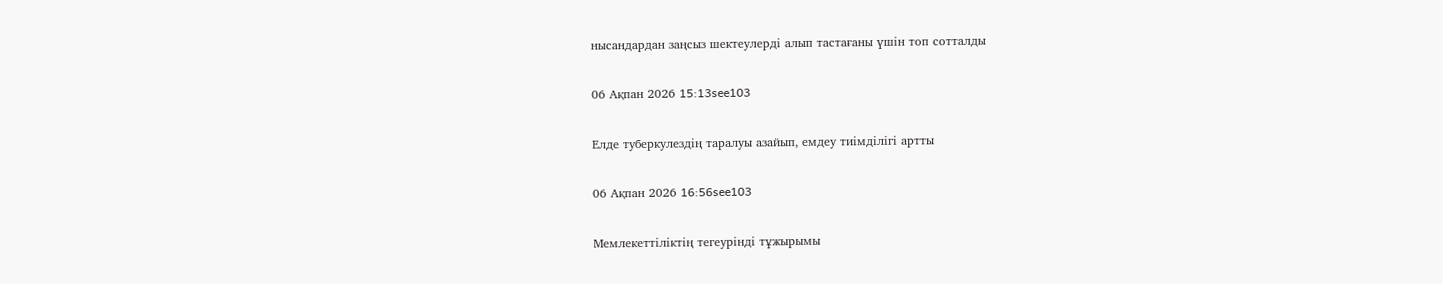нысандардан заңсыз шектеулерді алып тастағаны үшін топ сотталды

06 Ақпан 2026 15:13see103

Елде туберкулездің таралуы азайып, емдеу тиімділігі артты

06 Ақпан 2026 16:56see103

Мемлекеттіліктің тегеурінді тұжырымы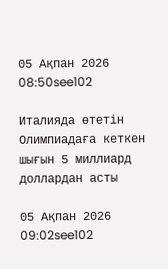05 Ақпан 2026 08:50see102

Италияда өтетін Олимпиадаға кеткен шығын 5 миллиард доллардан асты

05 Ақпан 2026 09:02see102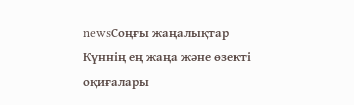newsСоңғы жаңалықтар
Күннің ең жаңа және өзекті оқиғалары